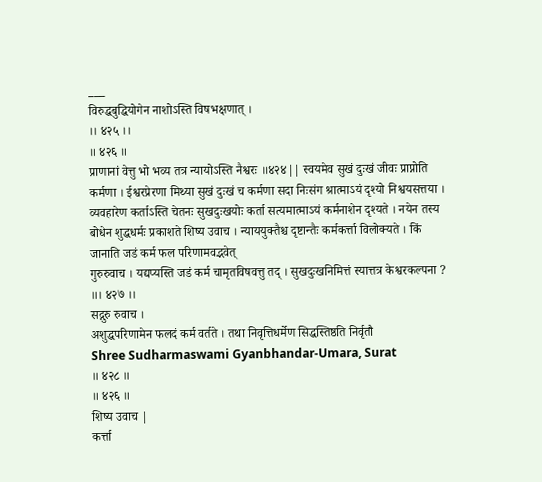___
विरुद्धबुद्धियोगेन नाशोऽस्ति विषभक्षणात् ।
।। ४२५ ।।
॥ ४२६ ॥
प्राणानां वेत्तु भो भव्य तत्र न्यायोऽस्ति नैश्वरः ॥४२४|| स्वयमेव सुखं दुःखं जीवः प्राप्नोति कर्मणा । ईश्वरप्रेरणा मिथ्या सुखं दुःखं च कर्मणा सदा निःसंग श्रात्माऽयं दृश्यो निश्वयसत्तया । व्यवहारेण कर्ताऽस्ति चेतनः सुखदुःखयोः कर्ता सत्यमात्माऽयं कर्मनाशेन दृश्यते । नयेन तस्य बोधेन शुद्धधर्मः प्रकाशते शिष्य उवाच । न्याययुक्तैश्च दृष्टान्तैः कर्मकर्त्ता विलोक्यते । किं जानाति जडं कर्म फल परिणामवद्भवेत्
गुरुरुवाच । यद्यप्यस्ति जडं कर्म चामृतविषवत्तु तद् । सुखदुःखनिमित्तं स्यात्तत्र केश्वरकल्पना ?
॥। ४२७ ।।
सद्गुरु रुवाच ।
अशुद्धपरिणामेन फलदं कर्म वर्तते । तथा निवृत्तिधर्मेण सिद्धस्तिष्ठति निर्वृतौ
Shree Sudharmaswami Gyanbhandar-Umara, Surat
॥ ४२८ ॥
॥ ४२६ ॥
शिष्य उवाच |
कर्त्ता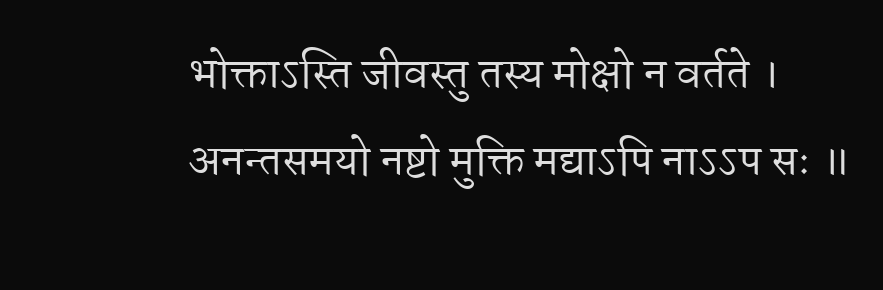भोक्ताऽस्ति जीवस्तु तस्य मोक्षो न वर्तते । अनन्तसमयो नष्टो मुक्ति मद्याऽपि नाऽऽप सः ॥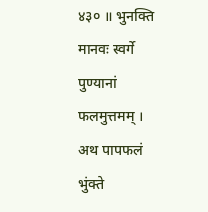४३० ॥ भुनक्ति मानवः स्वर्गे पुण्यानां फलमुत्तमम् । अथ पापफलं भुंक्ते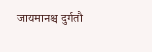जायमानश्च दुर्गतौ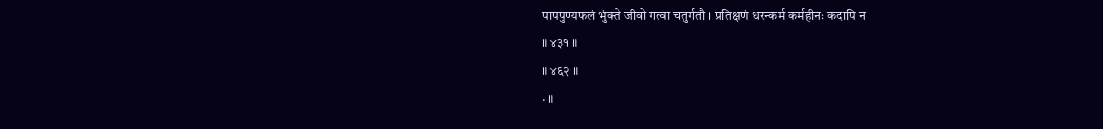पापपुण्यफलं भुंक्ते जीवो गत्वा चतुर्गतौ । प्रतिक्षणं धरन्कर्म कर्महीनः कदापि न
॥ ४३१ ॥
॥ ४६२ ॥
· ॥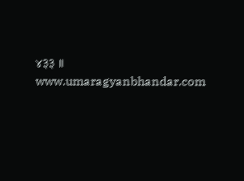४३३ ॥
www.umaragyanbhandar.com